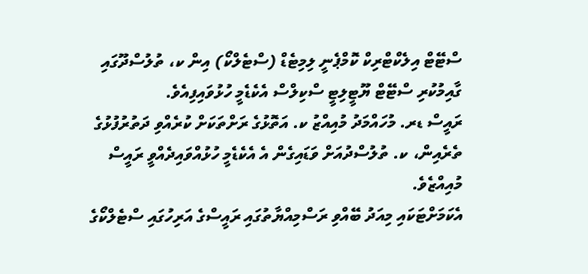ސްޓޭޓް އިލެކްޓްރިކް ކޮމްޕެނީ ލިމިޓެޑް (ސްޓެލްކޯ) އިން ކ، ތުލުސްދޫގައި ގާއިމުކުރި ސްޓޭޓް ޔޫޓީލިޓީ ސްކިލްސް އެކެޑެމީ ހުޅުވައިފިއެވެ.
ރައީސް ޑރ. މުހައްމަދު މުއިއްޒު ކ. އަތޮޅުގެ ރަށްތަކަށް ކުރެއްވި ދަތުރުފުޅުގެ ތެރެއިން، ކ. ތުލުސްދުއަށް ވަޑައިގެން އެ އެކެޑެމީ ހުޅުއްވައިދެއްވީ ރައީސް މުއިއްޒެވެ.
އެކަމަށްޓަކައި މިއަދު ބޭއްވި ރަސްމިއްޔާތުގައި ރައީސްގެ އަރިހުގައި ސްޓެލްކޯގެ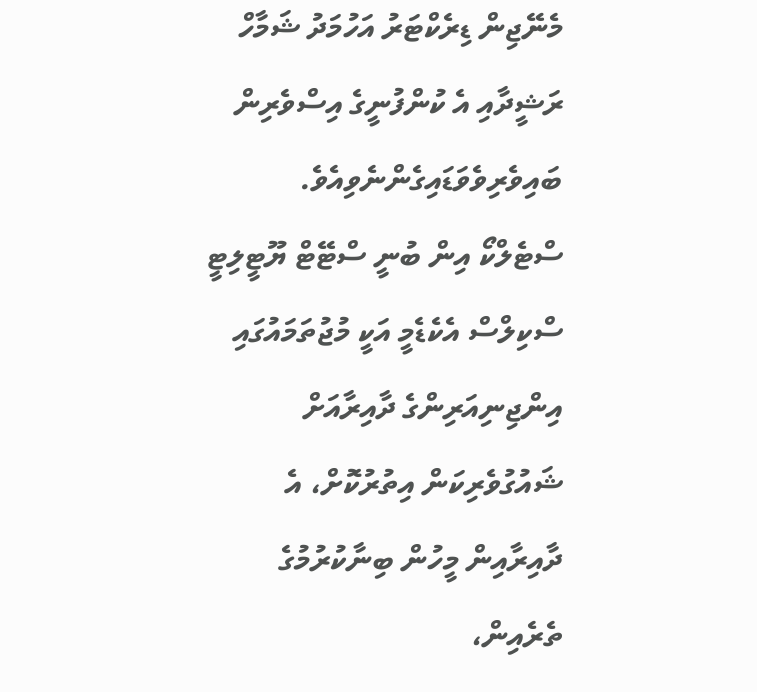މެނޭޖިން ޑިރެކްޓަރު އަހުމަދު ޝަމާހް ރަޝީދާއި އެ ކުންފުނީގެ އިސްވެރިން ބައިވެރިވެވަޑައިގެންނެވިއެވެ.
ސްޓެލްކޯ އިން ބުނީ ސްޓޭޓް ޔޫޓީލިޓީ ސްކިލްސް އެކެޑެމީ އަކީ މުޖުތަމައުގައި އިންޖިނިއަރިންގެ ދާއިރާއަށް ޝައުގުވެރިކަން އިތުރުކޮށް، އެ ދާއިރާއިން މީހުން ބިނާކުރުމުގެ ތެރެއިން،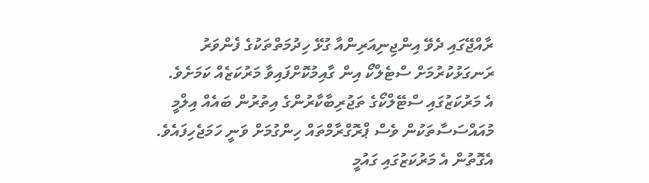ރާއްޖޭގައި ދެވޭ އިންޖިނިއަރިންއާ ގުޅޭ ހިދުމަތްތަކުގެ ފެންވަރު ރަނގަޅުކުރުމަށް ސްޓެލްކޯ އިން ގާއިމުކޮށްފައިވާ މަރުކަޒެއް ކަމަށެވެ.
އެ މަރުކަޒުގައި ސްޓޭލްކޯގެ ތަޖުރިބާކާރުންގެ އިތުރުން ބައެއް އިލްމީ މުއައްސަސާތަކުން ވެސް ޕްރޮގްރާމްތައް ހިންގުމަށް ވަނީ ހަމަޖެހިފައެވެ. އެގޮތުން އެ މަރުކަޒުގައި ގައުމީ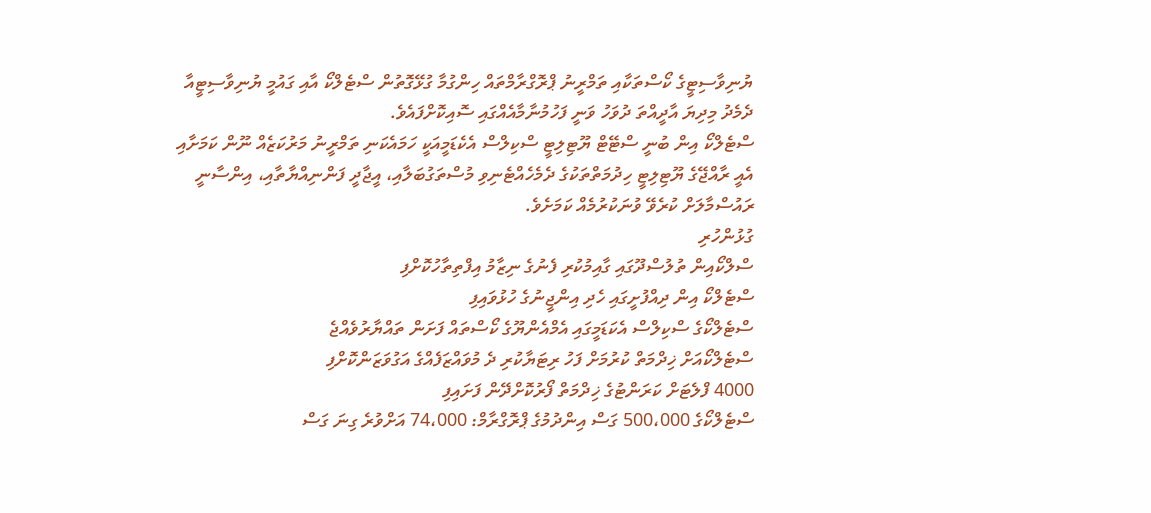ޔުނިވާސިޓީގެ ކޯސްތަކާއި ތަމްރީނު ޕްރޮގްރާމްތައް ހިންގުމާ ގުޅޭގޮތުން ސްޓެލްކޯ އާއި ގައުމީ ޔުނިވާސިޓީއާ ދެމެދު މިދިޔަ އާދީއްތަ ދުވަހު ވަނީ ފަހުމުނާމާއެއްގައި ސޮއިކޮށްފައެވެ.
ސްޓެލްކޯ އިން ބުނީ ސްޓޭޓް ޔޫޓިލިޓީ ސްކިލްސް އެކެޑަމީއަކީ ހަމައެކަނި ތަމްރީނު މަރުކަޒެއް ނޫން ކަމަށާއި އެއީ ރާއްޖޭގެ ޔޫޓިލިޓީ ހިދުމަތްތަކުގެ ދެމެހެއްޓެނިވި މުސްތަގުބަލާއި، އީޖާދީ ފަންނިއްޔާތާއި، އިންސާނީ ރައުސްމާލަށް ކުރެވޭ ވުނަކުރުމެއް ކަމަށެވެ.
ގުޅުންހުރި
ސްލްކޯއިން ތުލުސްދޫގައި ގާއިމުކުރި ފެނުގެ ނިޒާމު އިފްތިތާހުކޮށްފި
ސްޓެލްކޯ އިން ދިއްފުށީގައި ހެދި އިންޖީނުގެ ހުޅުވައިފި
ސްޓެލްކޯގެ ސްކިލްސް އެކަޑަމީގައި އެމްއެންޔޫގެ ކޯސްތައް ފަށަން ތައްޔާރުވެއްޖެ
ސްޓެލްކޯއަށް ޚިދްމަތް ކުރުމަށް ފަހު ރިޓަޔާކުރި ދެ މުވައްޒަފެއްގެ އަގުވަޒަންކޮށްފި
4000 ފްލެޓަށް ކަރަންޓުގެ ޚިދްމަތް ފޯރުކޮށްދޭން ފަށައިފި
ސްޓެލްކޯގެ 500،000 ގަސް އިންދުމުގެ ޕްރޮގްރާމް: 74،000 އަށްވުރެ ގިނަ ގަސް